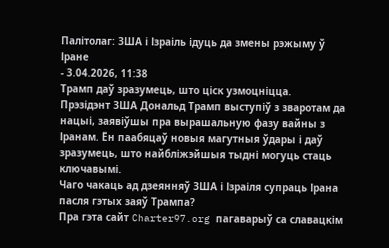Палітолаг: ЗША і Ізраіль ідуць да змены рэжыму ў Іране
- 3.04.2026, 11:38
Трамп даў зразумець, што ціск узмоцніцца.
Прэзідэнт ЗША Дональд Трамп выступіў з зваротам да нацыі, заявіўшы пра вырашальную фазу вайны з Іранам. Ён паабяцаў новыя магутныя ўдары і даў зразумець, што найбліжэйшыя тыдні могуць стаць ключавымі.
Чаго чакаць ад дзеянняў ЗША і Ізраіля супраць Ірана пасля гэтых заяў Трампа?
Пра гэта сайт Charter97.org пагаварыў са славацкім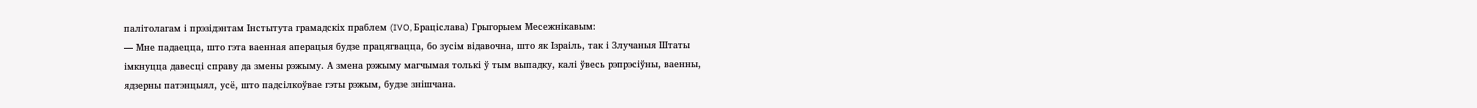палітолагам і прэзідэнтам Інстытута грамадскіх праблем (IVO, Браціслава) Грыгорыем Месежнікавым:
— Мне падаецца, што гэта ваенная аперацыя будзе працягвацца, бо зусім відавочна, што як Ізраіль, так і Злучаныя Штаты імкнуцца давесці справу да змены рэжыму. А змена рэжыму магчымая толькі ў тым выпадку, калі ўвесь рэпрэсіўны, ваенны, ядзерны патэнцыял, усё, што падсілкоўвае гэты рэжым, будзе знішчана.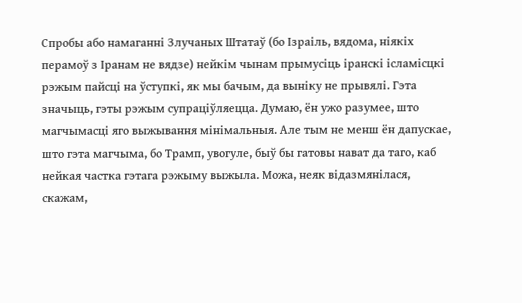Спробы або намаганні Злучаных Штатаў (бо Ізраіль, вядома, ніякіх перамоў з Іранам не вядзе) нейкім чынам прымусіць іранскі ісламісцкі рэжым пайсці на ўступкі, як мы бачым, да выніку не прывялі. Гэта значыць, гэты рэжым супраціўляецца. Думаю, ён ужо разумее, што магчымасці яго выжывання мінімальныя. Але тым не менш ён дапускае, што гэта магчыма, бо Трамп, увогуле, быў бы гатовы нават да таго, каб нейкая частка гэтага рэжыму выжыла. Можа, неяк відазмянілася, скажам,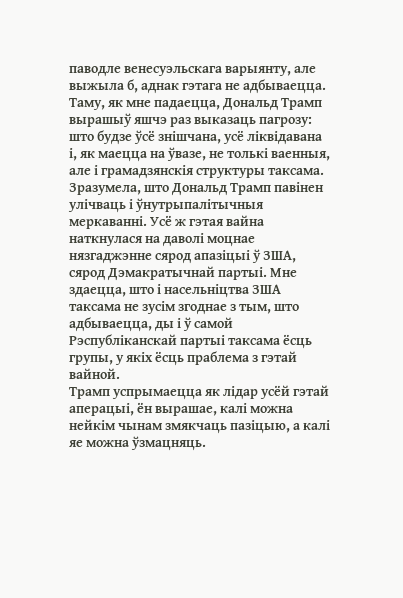паводле венесуэльскага варыянту, але выжыла б, аднак гэтага не адбываецца.
Таму, як мне падаецца, Дональд Трамп вырашыў яшчэ раз выказаць пагрозу: што будзе ўсё знішчана, усё ліквідавана і, як маецца на ўвазе, не толькі ваенныя, але і грамадзянскія структуры таксама.
Зразумела, што Дональд Трамп павінен улічваць і ўнутрыпалітычныя меркаванні. Усё ж гэтая вайна наткнулася на даволі моцнае нязгаджэнне сярод апазіцыі ў ЗША, сярод Дэмакратычнай партыі. Мне здаецца, што і насельніцтва ЗША таксама не зусім згоднае з тым, што адбываецца, ды і ў самой Рэспубліканскай партыі таксама ёсць групы, у якіх ёсць праблема з гэтай вайной.
Трамп успрымаецца як лідар усёй гэтай аперацыі, ён вырашае, калі можна нейкім чынам змякчаць пазіцыю, а калі яе можна ўзмацняць.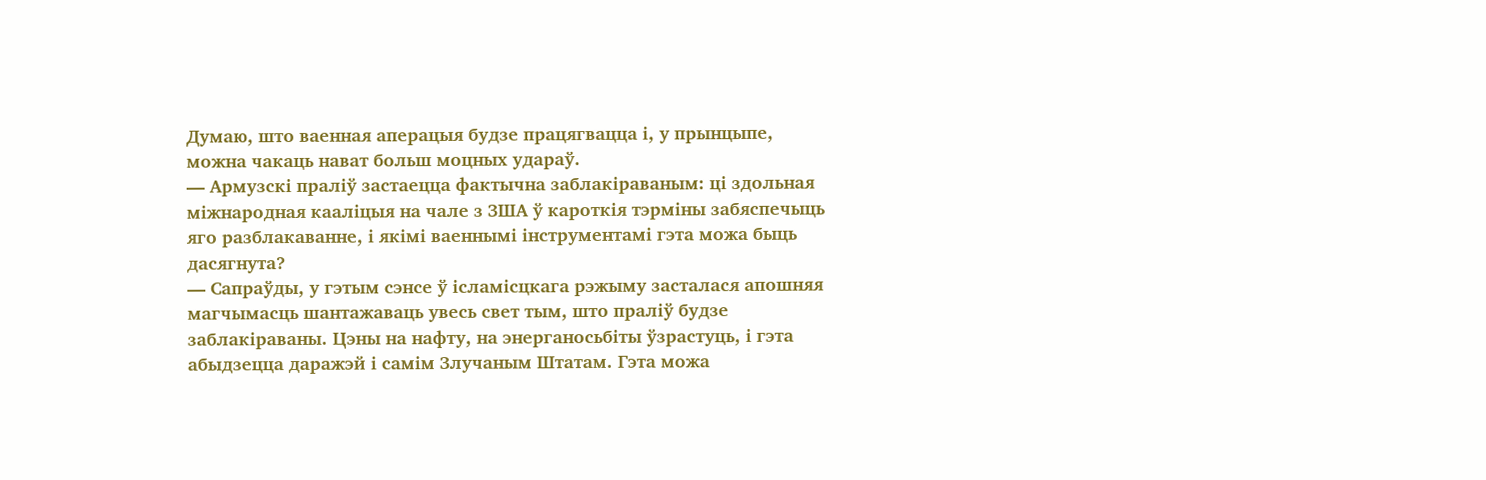Думаю, што ваенная аперацыя будзе працягвацца і, у прынцыпе, можна чакаць нават больш моцных удараў.
— Армузскі праліў застаецца фактычна заблакіраваным: ці здольная міжнародная кааліцыя на чале з ЗША ў кароткія тэрміны забяспечыць яго разблакаванне, і якімі ваеннымі інструментамі гэта можа быць дасягнута?
— Сапраўды, у гэтым сэнсе ў ісламісцкага рэжыму засталася апошняя магчымасць шантажаваць увесь свет тым, што праліў будзе заблакіраваны. Цэны на нафту, на энерганосьбіты ўзрастуць, і гэта абыдзецца даражэй і самім Злучаным Штатам. Гэта можа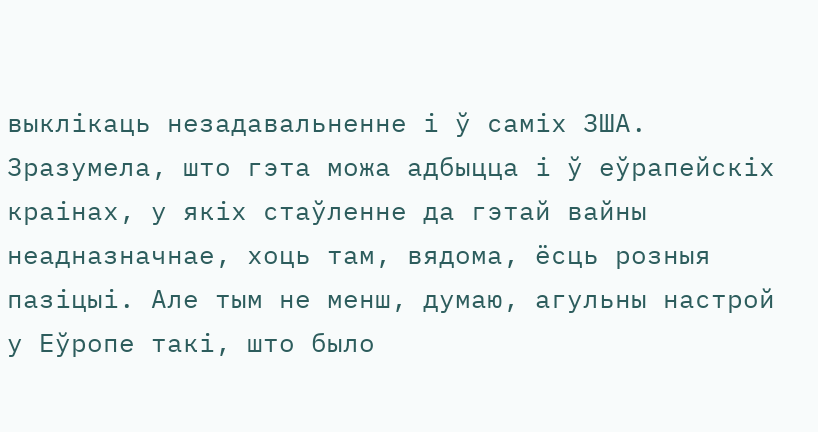выклікаць незадавальненне і ў саміх ЗША. Зразумела, што гэта можа адбыцца і ў еўрапейскіх краінах, у якіх стаўленне да гэтай вайны неадназначнае, хоць там, вядома, ёсць розныя пазіцыі. Але тым не менш, думаю, агульны настрой у Еўропе такі, што было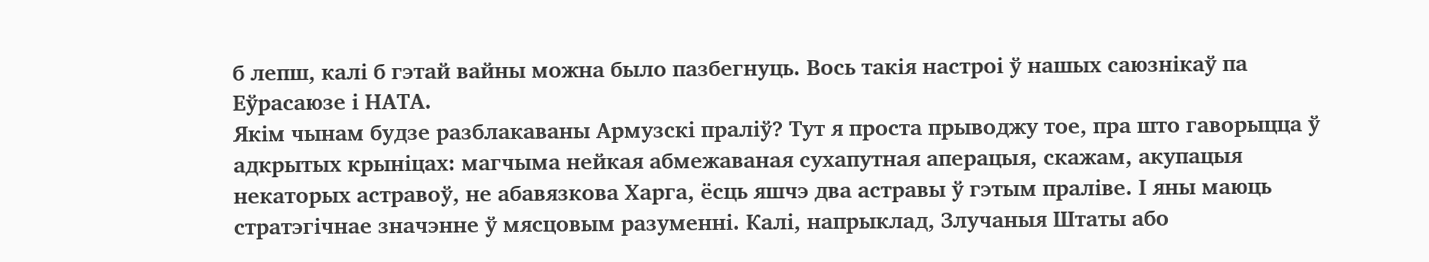б лепш, калі б гэтай вайны можна было пазбегнуць. Вось такія настроі ў нашых саюзнікаў па Еўрасаюзе і НАТА.
Якім чынам будзе разблакаваны Армузскі праліў? Тут я проста прыводжу тое, пра што гаворыцца ў адкрытых крыніцах: магчыма нейкая абмежаваная сухапутная аперацыя, скажам, акупацыя некаторых астравоў, не абавязкова Харга, ёсць яшчэ два астравы ў гэтым праліве. І яны маюць стратэгічнае значэнне ў мясцовым разуменні. Калі, напрыклад, Злучаныя Штаты або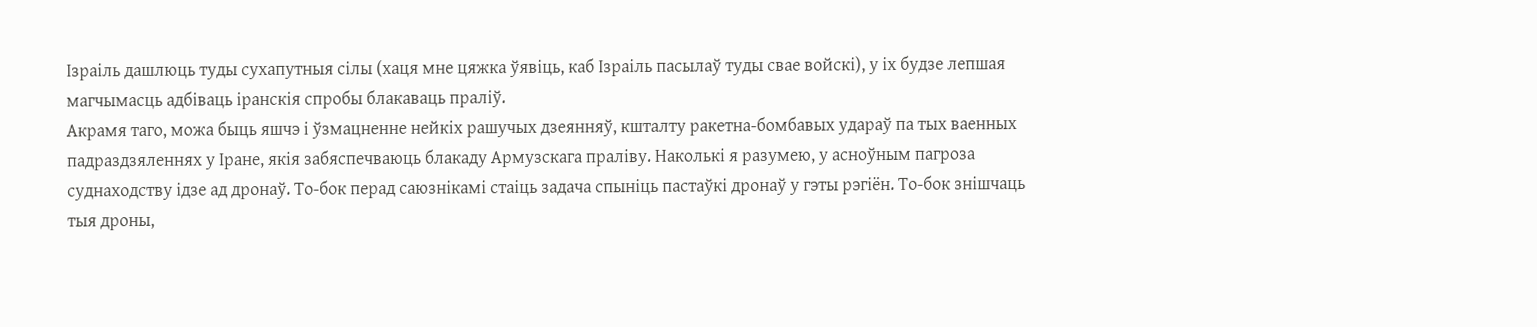Ізраіль дашлюць туды сухапутныя сілы (хаця мне цяжка ўявіць, каб Ізраіль пасылаў туды свае войскі), у іх будзе лепшая магчымасць адбіваць іранскія спробы блакаваць праліў.
Акрамя таго, можа быць яшчэ і ўзмацненне нейкіх рашучых дзеянняў, кшталту ракетна-бомбавых удараў па тых ваенных падраздзяленнях у Іране, якія забяспечваюць блакаду Армузскага праліву. Наколькі я разумею, у асноўным пагроза суднаходству ідзе ад дронаў. То-бок перад саюзнікамі стаіць задача спыніць пастаўкі дронаў у гэты рэгіён. То-бок знішчаць тыя дроны,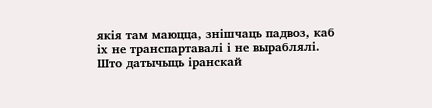якія там маюцца, знішчаць падвоз, каб іх не транспартавалі і не выраблялі.
Што датычыць іранскай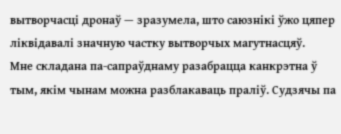вытворчасці дронаў — зразумела, што саюзнікі ўжо цяпер ліквідавалі значную частку вытворчых магутнасцяў.
Мне складана па-сапраўднаму разабрацца канкрэтна ў тым, якім чынам можна разблакаваць праліў. Судзячы па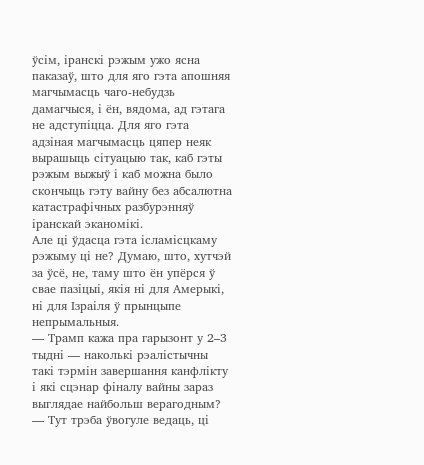ўсім, іранскі рэжым ужо ясна паказаў, што для яго гэта апошняя магчымасць чаго-небудзь дамагчыся, і ён, вядома, ад гэтага не адступіцца. Для яго гэта адзіная магчымасць цяпер неяк вырашыць сітуацыю так, каб гэты рэжым выжыў і каб можна было скончыць гэту вайну без абсалютна катастрафічных разбурэнняў іранскай эканомікі.
Але ці ўдасца гэта ісламісцкаму рэжыму ці не? Думаю, што, хутчэй за ўсё, не, таму што ён упёрся ў свае пазіцыі, якія ні для Амерыкі, ні для Ізраіля ў прынцыпе непрымальныя.
— Трамп кажа пра гарызонт у 2–3 тыдні — наколькі рэалістычны такі тэрмін завершання канфлікту і які сцэнар фіналу вайны зараз выглядае найбольш верагодным?
— Тут трэба ўвогуле ведаць, ці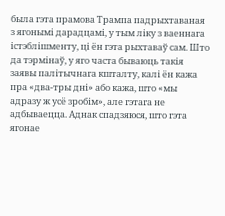была гэта прамова Трампа падрыхтаваная з ягонымі дарадцамі, у тым ліку з ваеннага істэблішменту, ці ён гэта рыхтаваў сам. Што да тэрмінаў, у яго часта бываюць такія заявы палітычнага кшталту, калі ён кажа пра «два-тры дні» або кажа, што «мы адразу ж усё зробім», але гэтага не адбываецца. Аднак спадзяюся, што гэта ягонае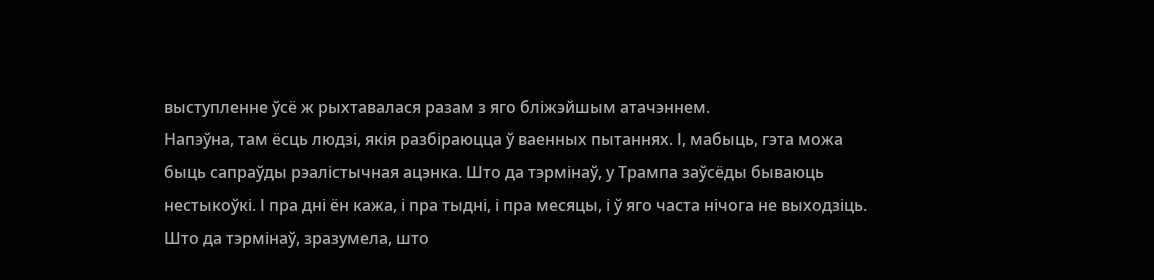выступленне ўсё ж рыхтавалася разам з яго бліжэйшым атачэннем.
Напэўна, там ёсць людзі, якія разбіраюцца ў ваенных пытаннях. І, мабыць, гэта можа быць сапраўды рэалістычная ацэнка. Што да тэрмінаў, у Трампа заўсёды бываюць нестыкоўкі. І пра дні ён кажа, і пра тыдні, і пра месяцы, і ў яго часта нічога не выходзіць. Што да тэрмінаў, зразумела, што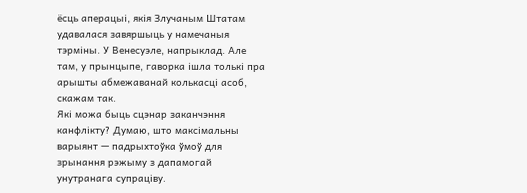ёсць аперацыі, якія Злучаным Штатам удавалася завяршыць у намечаныя тэрміны. У Венесуэле, напрыклад. Але там, у прынцыпе, гаворка ішла толькі пра арышты абмежаванай колькасці асоб, скажам так.
Які можа быць сцэнар заканчэння канфлікту? Думаю, што максімальны варыянт — падрыхтоўка ўмоў для зрынання рэжыму з дапамогай унутранага супраціву.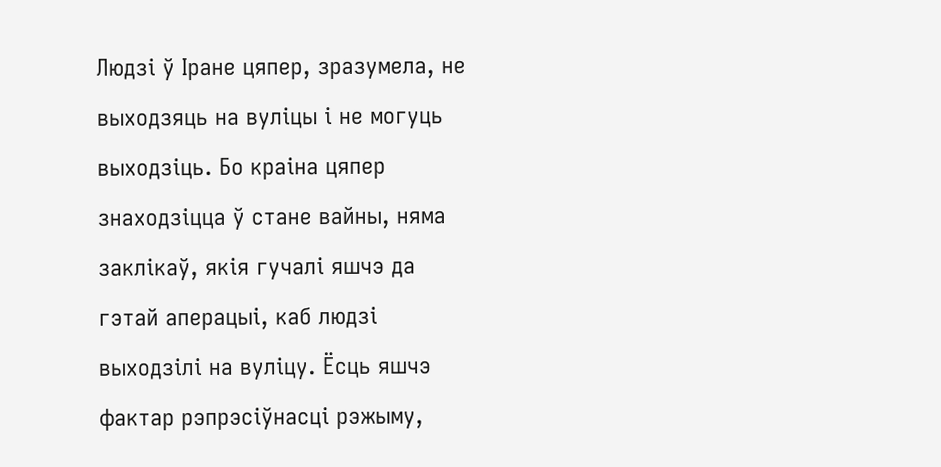Людзі ў Іране цяпер, зразумела, не выходзяць на вуліцы і не могуць выходзіць. Бо краіна цяпер знаходзіцца ў стане вайны, няма заклікаў, якія гучалі яшчэ да гэтай аперацыі, каб людзі выходзілі на вуліцу. Ёсць яшчэ фактар рэпрэсіўнасці рэжыму,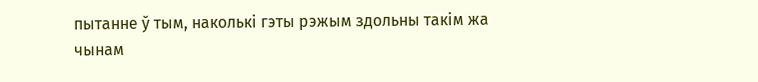пытанне ў тым, наколькі гэты рэжым здольны такім жа чынам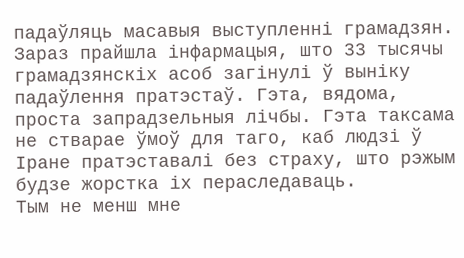падаўляць масавыя выступленні грамадзян. Зараз прайшла інфармацыя, што 33 тысячы грамадзянскіх асоб загінулі ў выніку падаўлення пратэстаў. Гэта, вядома, проста запрадзельныя лічбы. Гэта таксама не стварае ўмоў для таго, каб людзі ў Іране пратэставалі без страху, што рэжым будзе жорстка іх пераследаваць.
Тым не менш мне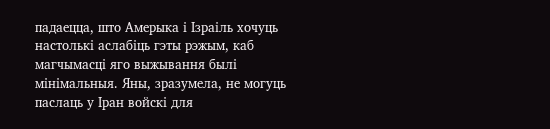падаецца, што Амерыка і Ізраіль хочуць настолькі аслабіць гэты рэжым, каб магчымасці яго выжывання былі мінімальныя. Яны, зразумела, не могуць паслаць у Іран войскі для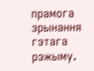прамога зрынання гэтага рэжыму.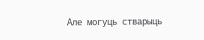Але могуць стварыць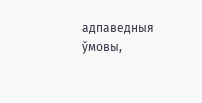адпаведныя ўмовы,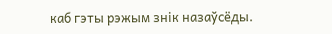каб гэты рэжым знік назаўсёды.